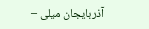آذربایجان میلی –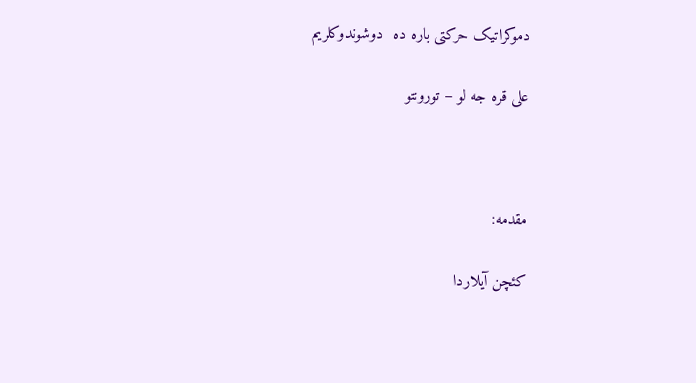دموکراتیک حرکتی باره ده  دوشوندوکلریم

علی قره جه لو – تورونتو



مقدمه:

کئچن آیلاردا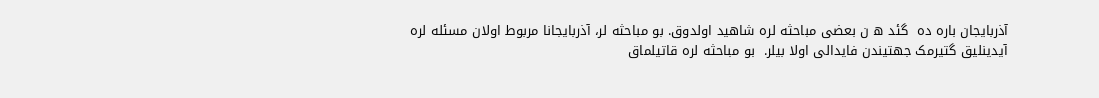آذربایجان باره ده  گئد ه ن بعضی مباحثه لره شاهید اولدوق. بو مباحثه لر، آذربایجانا مربوط اولان مسئله لره آیدینلیق گتیرمک جهتیندن فایدالی اولا بیلر.  بو مباحثه لره قاتیلماق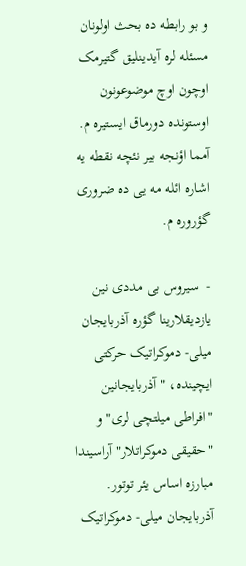و بو رابطه ده بحث اولونان مسئله لره آیدینلیق گتیرمک اوچون اوچ موضوعونون اوستونده دورماق ایستیره م.  آمما اؤنجه بیر نئچه نقطه یه اشاره ائله مه یی ده ضروری گؤروره م.

-  سیروس بی مددی نین یازدیقلارینا گؤره آذربایجان میلی- دموکراتیک حرکتی ایچینده، "آذربایجانین "افراطی میلتچی لری" و "حقیقی دموکراتلار" آراسیندا مبارزه اساس یئر توتور.  آذربایجان میلی- دموکراتیک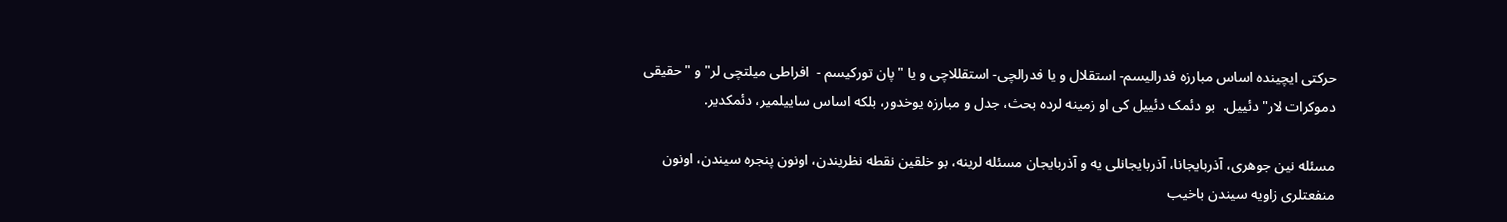حرکتی ایچینده اساس مبارزه فدرالیسم- استقلال و یا فدرالچی- استقللاچی و یا "پان تورکیسم -  افراطی میلتچی لر" و "حقیقی دموکرات لار" دئییل.  بو دئمک دئییل کی او زمینه لرده بحث، جدل و مبارزه یوخدور، بلکه اساس ساییلمیر، دئمکدیر.

مسئله نین جوهری، آذربایجانا، آذربایجانلی یه و آذربایجان مسئله لرینه، بو خلقین نقطه نظریندن، اونون پنجره سیندن، اونون منفعتلری زاویه سیندن باخیب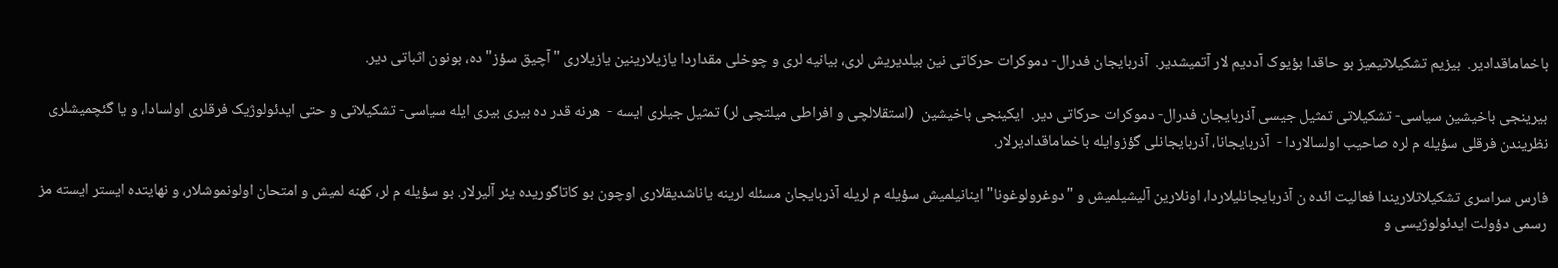باخماماقدادیر.  بیزیم تشکیلاتیمیز بو حاقدا بؤیوک آددیم لار آتمیشدیر.  آذربایجان فدرال- دموکرات حرکاتی نین بیلدیریش لری، بیانیه لری و چوخلی مقداردا یازیلارینین یازیلاری "آچیق سؤز" ده، بونون اثباتی دیر.

بیرینجی باخیشین سیاسی- تشکیلاتی تمثیل جیسی آذربایجان فدرال- دموکرات حرکاتی دیر.  ایکینجی باخیشین  (استقلالچی و افراطی میلتچی لر) تمثیل جیلری ایسه -  هرنه قدر ده بیری بیری ایله سیاسی- تشکیلاتی و حتی ایدئولوژیک فرقلری اولسادا، و یا گئچمیشلری نظریندن فرقلی سؤیله م لره صاحیب اولسالاردا -  آذربایجانا، آذربایجانلی گؤزوایله باخماماقدادیرلار.

فارس سراسری تشکیلاتلاریندا فعالیت ائده ن آذربایجانلیلاردا، اونلارین آلیشیلمیش و "دوغرولوغونا" اینانیلمیش سؤیله م لریله آذربایجان مسئله لرینه یاناشدیقلاری اوچون بو کاتاگوریده یئر آلیرلار. بو سؤیله م لر، کهنه لمیش و امتحان اولونموشلار، و نهایتده ایستر ایسته مز رسمی دؤولت ایدئولوژیسی و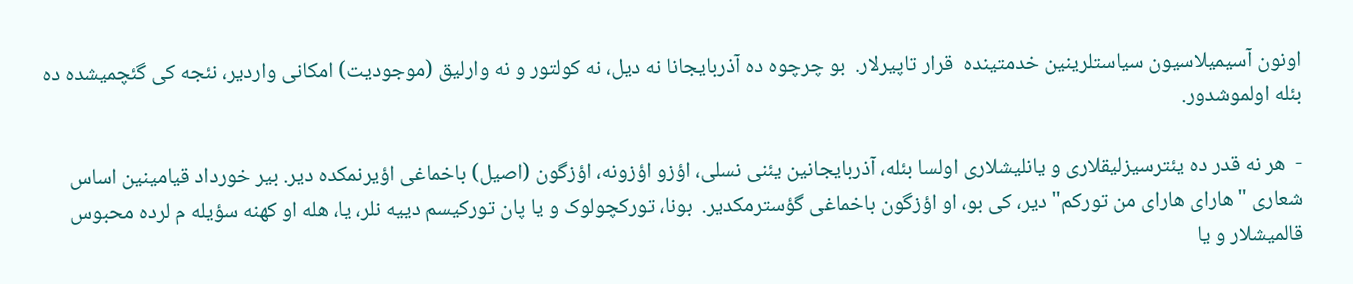اونون آسیمیلاسیون سیاستلرینین خدمتینده  قرار تاپیرلار.  بو چرچوه ده آذربایجانا نه دیل، نه کولتور و نه وارلیق (موجودیت) امکانی واردیر، نئجه کی گئچمیشده ده بئله اولموشدور.

-  هر نه قدر ده یئترسیزلیقلاری و یانلیشلاری اولسا بئله، آذربایجانین یئنی نسلی، اؤزو اؤزونه، اؤزگون (اصیل) باخماغی اؤیرنمکده دیر. بیر خورداد قیامینین اساس شعاری "هارای هارای من تورکم" دیر، کی بو، او اؤزگون باخماغی گؤسترمکدیر.  بونا، تورکچولوک و یا پان تورکیسم دییه نلر، یا، هله او کهنه سؤیله م لرده محبوس قالمیشلار و یا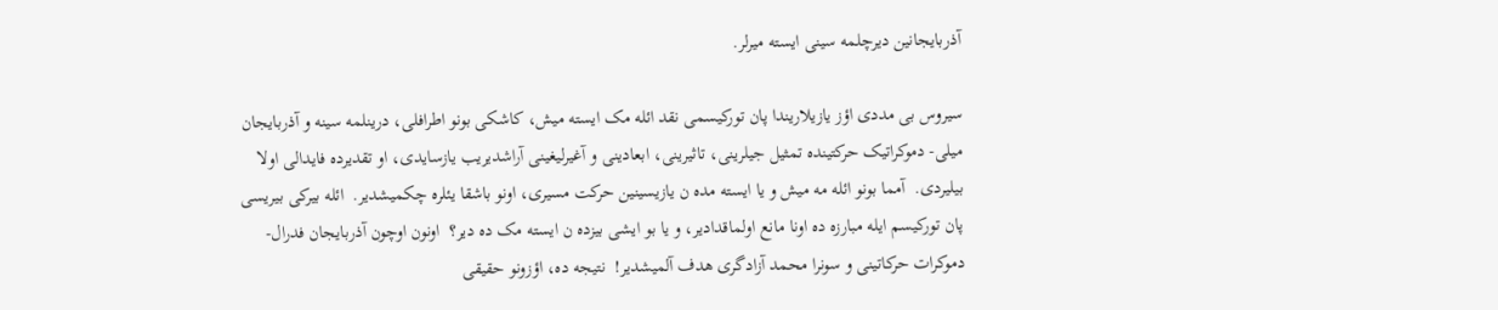آذربایجانین دیرچلمه سینی ایسته میرلر.

سیروس بی مددی اؤز یازیلاریندا پان تورکیسمی نقد ائله مک ایسته میش، کاشکی بونو اطرافلی، درینلمه سینه و آذربایجان میلی- دموکراتیک حرکتینده تمثیل جیلرینی، تاثیرینی، ابعادینی و آغیرلیغینی آراشدیریب یازسایدی، او تقدیرده فایدالی اولا بیلیردی.  آمما بونو ائله مه میش و یا ایسته مده ن یازیسینین حرکت مسیری، اونو باشقا یئلره چکمیشدیر.  ائله بیرکی بیریسی پان تورکیسم ایله مبارزه ده اونا مانع اولماقدادیر، و یا بو ایشی بیزده ن ایسته مک ده دیر؟  اونون اوچون آذربایجان فدرال- دموکرات حرکاتینی و سونرا محمد آزادگری هدف آلمیشدیر!  نتیجه ده، اؤزونو حقیقی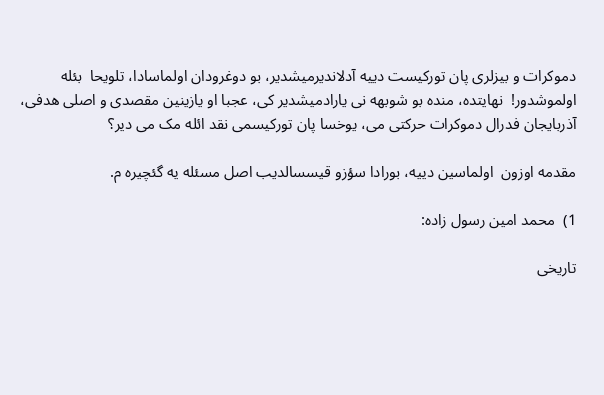دموکرات و بیزلری پان تورکیست دییه آدلاندیرمیشدیر، بو دوغرودان اولماسادا، تلویحا  بئله اولموشدور!  نهایتده، منده بو شوبهه نی یارادمیشدیر کی، عجبا او یازینین مقصدی و اصلی هدفی، آذربایجان فدرال دموکرات حرکتی می، یوخسا پان تورکیسمی نقد ائله مک می دیر؟

مقدمه اوزون  اولماسین دییه، بورادا سؤزو قیسسالدیب اصل مسئله یه گئچیره م.

1)  محمد امین رسول زاده:

تاریخی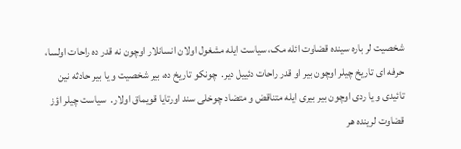شخصیت لر باره سینده قضاوت ائله مک، سیاست ایله مشغول اولان انسانلار اوچون نه قدر ده راحات اولسا، حرفه ای تاریخ چیلر اوچون بیر او قدر راحات دئییل دیر.  چونکو تاریخ ده، بیر شخصیت و یا بیر حادثه نین تائیدی و یا ردی اوچون بیر بیری ایله متناقض و متضاد چوخلی سند اورتایا قویماق اولار.  سیاست چیلر اؤز قضاوت لرینده هر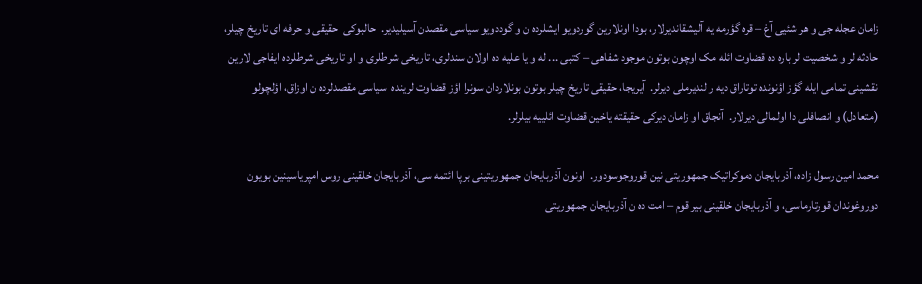زامان عجله جی و هر شئیی آغ – قره گؤرمه یه آلیشقاندیرلار، بودا اونلارین گوردویو ایشلرده ن و گوددویو سیاسی مقصدن آسیلیدیر.  حالبوکی  حقیقی و حرفه ای تاریخ چیلر، حادثه لر و شخصیت لر باره ده قضاوت ائله مک اوچون بوتون موجود شفاهی – کتبی ... له و یا علیه ده اولان سندلری، تاریخی شرطلری و او تاریخی شرطلرده ایفاجی لارین نقشینی تمامی ایله گؤز اؤنونده توتاراق دیه ر لندیرملی دیرلر.  آیریجا، حقیقی تاریخ چیلر بوتون بونلاردان سونرا اؤز قضاوت لرینده  سیاسی مقصدلرده ن اوزاق، اؤلچولو (متعادل) و انصافلی دا اولمالی دیرلار.  آنجاق او زامان دیرکی حقیقته یاخین قضاوت ائلییه بیلرلر.

محمد امین رسول زاده، آذربایجان دموکراتیک جمهوریتی نین قوروجوسودور.  اونون آذربایجان جمهوریتینی برپا ائتمه سی، آذربایجان خلقینی روس امپریاسینین بویون دوروغوندان قورتارماسی، و آذربایجان خلقینی بیر قوم – امت ده ن آذربایجان جمهوریتی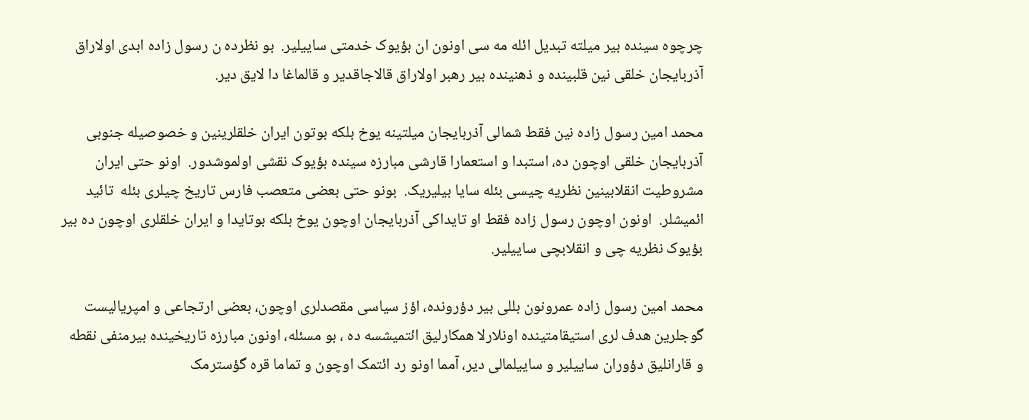چرچوه سینده بیر میلته تبدیل ائله مه سی اونون ان بؤیوک خدمتی ساییلیر.  بو نظرده ن رسول زاده ابدی اولاراق آذربایجان خلقی نین قلبینده و ذهنینده بیر رهبر اولاراق قالاجاقدیر و قالماغا دا لایق دیر.

محمد امین رسول زاده نین فقط شمالی آذربایجان میلتینه یوخ بلکه بوتون ایران خلقلرینین و خصوصیله جنوبی آذربایجان خلقی اوچون ده، استبدا و استعمارا قارشی مبارزه سینده بؤیوک نقشی اولموشدور.  اونو حتی ایران مشروطیت انقلابینین نظریه چیسی بئله سایا بیلیریک.  بونو حتی بعضی متعصب فارس تاریخ چیلری بئله  تائید ائمیشلر.  اونون اوچون رسول زاده فقط او تایداکی آذربایجان اوچون یوخ بلکه بوتایدا و ایران خلقلری اوچون ده بیر بؤیوک نظریه چی و انقلابچی ساییلیر.

محمد امین رسول زاده عمرونون بللی بیر دؤرونده، اؤز سیاسی مقصدلری اوچون، بعضی ارتجاعی و امپریالیست گوجلرین هدف لری استیقامتینده اونلارلا همکارلیق ائتمیشسه ده ، بو مسئله، اونون مبارزه تاریخینده بیرمنفی نقطه و قارانلیق دؤوران ساییلیر و ساییلمالی دیر، آمما اونو رد ائتمک اوچون و تماما قره گؤسترمک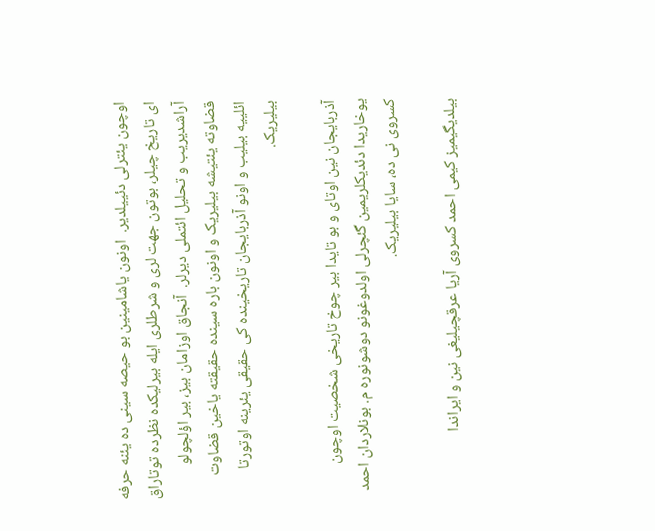اوچون یئترلی دئییلدیر.  اونون یاشامینین بو حیصه سینی ده یئنه حرفه ای تاریخ چیلر، بوتون جهت لری و شرطلری ایله بیرلیکده نظرده توتاراق آراشدیریب و تحلیل ائتملی دیرلر.  آنجاق اوزامان بیز، بیر اؤلچولو قضاوته یئتیشه بیلیریک و اونون باره سینده حقیقته یاخین قضاوت ائلییه بیلیب و اونو آذربایجان تاریخینده کی حقیقی یئرینه اوتورتا بیلیریک.

آذربایجان نین اوتای و بو تایدا بیر چوخ تاریخی شخصیت اوچون یوخاریدا دئدیکلریمین گئچرلی اولدوغونو دوشونوره م. بونلاردان احمد کسروی نی ده، سایا بیلیریک.

بیلدیگیمیز کیمی احمد کسروی آریا عرقچیلیغی نین و ایراندا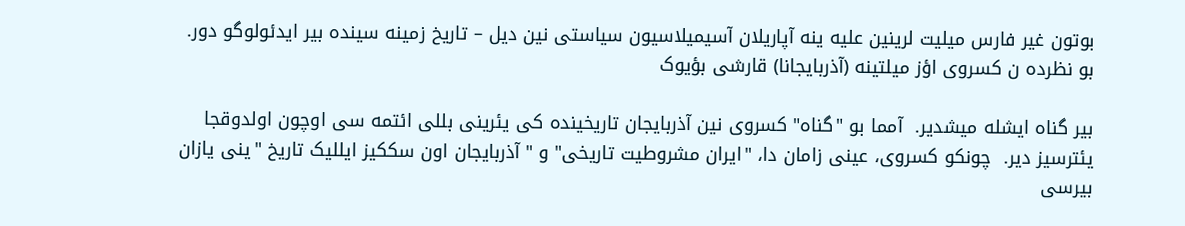بوتون غیر فارس میلیت لرینین علیه ینه آپاریلان آسیمیلاسیون سیاستی نین دیل – تاریخ زمینه سینده بیر ایدئولوگو دور.  بو نظرده ن کسروی اؤز میلتینه (آذربایجانا) قارشی بؤیوک

بیر گناه ایشله میشدیر.  آمما بو "گناه" کسروی نین آذربایجان تاریخینده کی یئرینی بللی ائتمه سی اوچون اولدوقجا یئترسیز دیر.  چونکو کسروی، عینی زامان دا، "ایران مشروطیت تاریخی" و "آذربایجان اون سککیز ایللیک تاریخ "ینی یازان بیرسی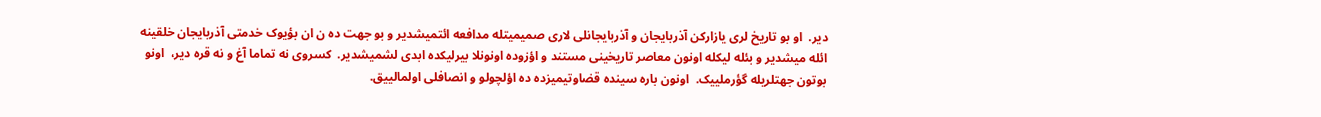دیر.  او بو تاریخ لری یازارکن آذربایجان و آذربایجانلی لاری صمیمیتله مدافعه ائتمیشدیر و بو جهت ده ن ان بؤیوک خدمتی آذربایجان خلقینه ائله میشدیر و بئله لیکله اونون معاصر تاریخینی مستند و اؤزوده اونونلا بیرلیکده ابدی لشمیشدیر.  کسروی نه تماما آغ و نه قره دیر،  اونو بوتون جهتلریله گؤرملییک.  اونون باره سینده قضاوتیمیزده ده اؤلچولو و انصافلی اولمالییق.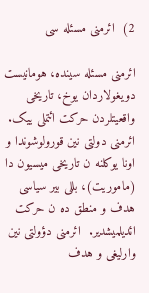2)  ائرمنی مسئله سی

ائرمنی مسئله سینده، هومانیست دویغولاردان یوخ، تاریخی واقعیتلردن حرکت ائتملی ییک.  ائرمنی دولتی نین قورولوشوندا و اونا یوکلنه ن تاریخی میسیون دا (ماموریت)، بللی بیر سیاسی هدف و منطق ده ن حرکت ائدیلمیشدیر.  ائرمنی دؤولتی نین وارلیغی و هدف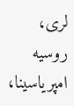لری، روسیه امپریاسینا،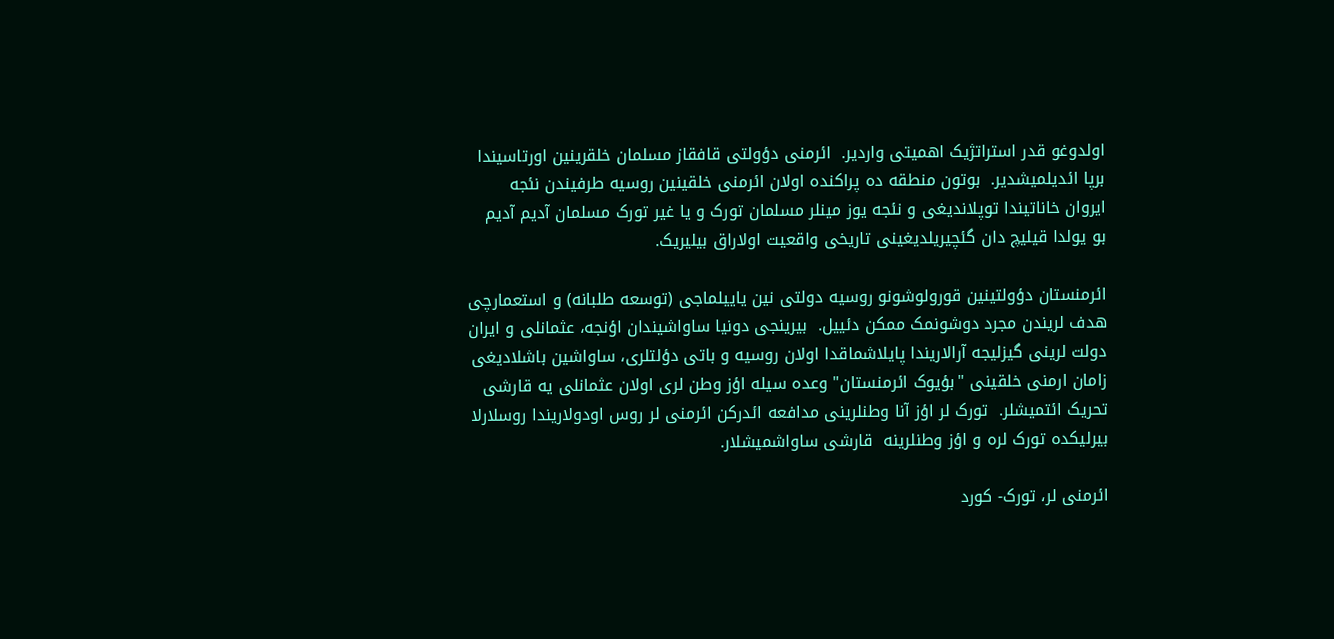اولدوغو قدر استراتژیک اهمیتی واردیر.  ائرمنی دؤولتی قافقاز مسلمان خلقرینین اورتاسیندا برپا ائدیلمیشدیر.  بوتون منطقه ده پراکنده اولان ائرمنی خلقینین روسیه طرفیندن نئجه ایروان خاناتیندا توپلاندیغی و نئجه یوز مینلر مسلمان تورک و یا غیر تورک مسلمان آدیم آدیم بو یولدا قیلیچ دان گئچیریلدیغینی تاریخی واقعیت اولاراق بیلیریک.

ائرمنستان دؤولتینین قورولوشونو روسیه دولتی نین یاییلماجی (توسعه طلبانه) و استعمارچی هدف لریندن مجرد دوشونمک ممکن دئییل.  بیرینجی دونیا ساواشیندان اؤنجه، عثمانلی و ایران دولت لرینی گیزلیجه آرالاریندا پایلاشماقدا اولان روسیه و باتی دؤلتلری، ساواشین باشلادیغی زامان ارمنی خلقینی "بؤیوک ائرمنستان" وعده سیله اؤز وطن لری اولان عثمانلی یه قارشی تحریک ائتمیشلر.  تورک لر اؤز آنا وطنلرینی مدافعه ائدرکن ائرمنی لر روس اودولاریندا روسلارلا بیرلیکده تورک لره و اؤز وطنلرینه  قارشی ساواشمیشلار.

ائرمنی لر، تورک- کورد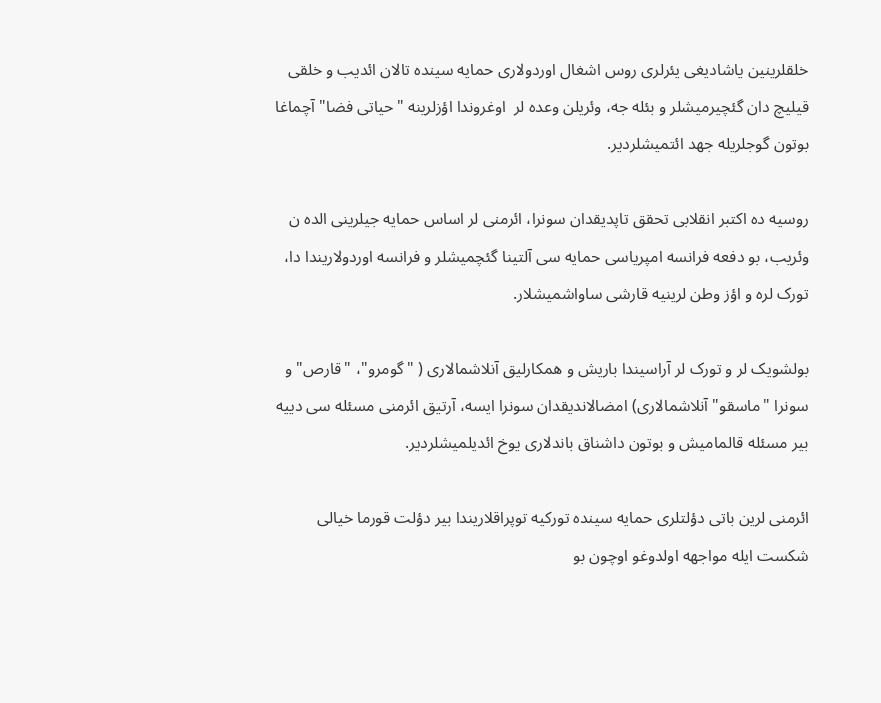خلقلرینین یاشادیغی یئرلری روس اشغال اوردولاری حمایه سینده تالان ائدیب و خلقی قیلیچ دان گئچیرمیشلر و بئله جه، وئریلن وعده لر  اوغروندا اؤزلرینه "حیاتی فضا" آچماغا بوتون گوجلریله جهد ائتمیشلردیر.

روسیه ده اکتبر انقلابی تحقق تاپدیقدان سونرا، ائرمنی لر اساس حمایه جیلرینی الده ن وئریب، بو دفعه فرانسه امپریاسی حمایه سی آلتینا گئچمیشلر و فرانسه اوردولاریندا دا، تورک لره و اؤز وطن لرینیه قارشی ساواشمیشلار.

بولشویک لر و تورک لر آراسیندا باریش و همکارلیق آنلاشمالاری ( "گومرو"، "قارص" و سونرا "ماسقو" آنلاشمالاری) امضالاندیقدان سونرا ایسه، آرتیق ائرمنی مسئله سی دییه بیر مسئله قالمامیش و بوتون داشناق باندلاری یوخ ائدیلمیشلردیر.

ائرمنی لرین باتی دؤلتلری حمایه سینده تورکیه توپراقلاریندا بیر دؤلت قورما خیالی شکست ایله مواجهه اولدوغو اوچون بو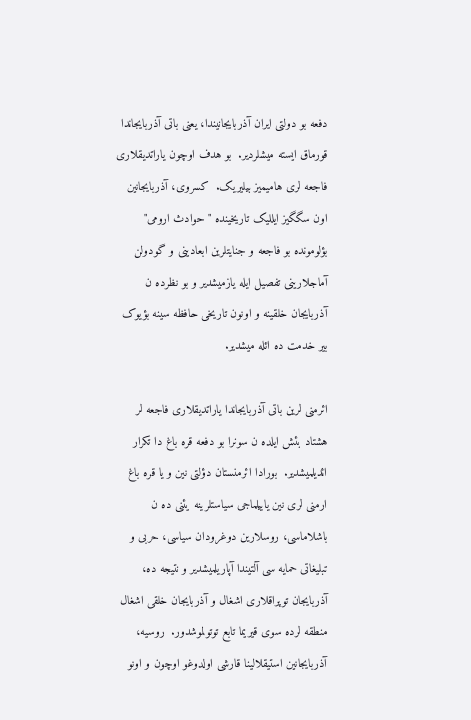دفعه بو دولتی ایران آذربایجانیندا، یعنی باتی آذربایجاندا قورماق ایسته میشلردیر.  بو هدف اوچون یاراتدیقلاری فاجعه لری هامیمیز بیلیریک.  کسروی، آذربایجانین اون سگگیز ایللیک تاریخینده " حوادث ارومی" بؤلومونده بو فاجعه و جنایتلرین ابعادینی و گودولن آماجلارینی تفصیل ایله یازمیشدیر و بو نظرده ن آذربایجان خلقینه و اونون تاریخی حافظه سینه بؤیوک بیر خدمت ده ائله میشدیر.

ائرمنی لرین باتی آذربایجاندا یاراتدیقلاری فاجعه لر هشتاد بئش ایلده ن سونرا بو دفعه قره باغ دا تکرار ائدیلمیشدیر.  بورادا ائرمنستان دؤلتی نین و یا قره باغ ارمنی لری نین یاییلماجی سیاستلرینه یئنی ده ن باشلاماسی، روسلارین دوغرودان سیاسی، حربی و تبلیغاتی حمایه سی آلتیندا آپاریلمیشدیر و نتیجه ده، آذربایجان توپراقلاری اشغال و آذربایجان خلقی اشغال منطقه لرده سوی قیریما تابع توتولموشدور.  روسیه، آذربایجانین استیقلالینا قارشی اولدوغو اوچون و اونو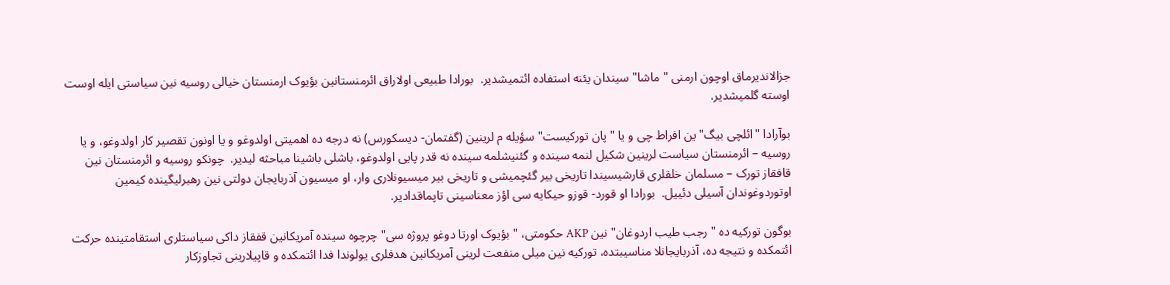جزالاندیرماق اوچون ارمنی "ماشا"سیندان یئنه استفاده ائتمیشدیر.  بورادا طبیعی اولاراق ائرمنستانین بؤیوک ارمنستان خیالی روسیه نین سیاستی ایله اوست اوسته گلمیشدیر.

بوآرادا "ائلچی بیگ" ین افراط چی و یا "پان تورکیست" سؤیله م لرینین (گفتمان- دیسکورس) نه درجه ده اهمیتی اولدوغو و یا اونون تقصیر کار اولدوغو، و یا روسیه – ائرمنستان سیاست لرینین شکیل لنمه سینده و گئنیشلمه سینده نه قدر پایی اولدوغو، باشلی باشینا مباحثه لیدیر.  چونکو روسیه و ائرمنستان نین قافقاز تورک – مسلمان خلقلری قارشیسیندا تاریخی بیر گئچمیشی و تاریخی بیر میسیونلاری وار، او میسیون آذربایجان دولتی نین رهبرلیگینده کیمین اوتوردوغوندان آسیلی دئییل.  بورادا او قورد- قوزو حیکایه سی اؤز معناسینی تاپماقدادیر.

بوگون تورکیه ده "رجب طیب اردوغان" نین AKP حکومتی، "بؤیوک اورتا دوغو پروژه سی" چرچوه سینده آمریکانین قفقاز داکی سیاستلری استقامتینده حرکت ائتمکده و نتیجه ده، آذربایجانلا مناسیبتده، تورکیه نین میلی منفعت لرینی آمریکانین هدفلری یولوندا فدا ائتمکده و قاپیلارینی تجاوزکار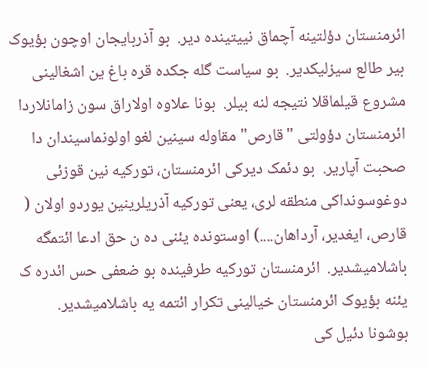ائرمنستان دؤلتینه آچماق نییتینده دیر.  بو آذربایجان اوچون بؤیوک بیر طالع سیزلیکدیر.  بو سیاست گله جکده قره باغ ین اشغالینی مشروع قیلماقلا نتیجه لنه بیلر.  بونا علاوه اولاراق سون زامانلاردا ائرمنستان دؤولتی "قارص" مقاوله سینین لغو اولونماسیندان دا صحبت آپاریر.  بو دئمک دیرکی ائرمنستان، تورکیه نین قوزئی دوغوسونداکی منطقه لری، یعنی تورکیه آذریلرینین یوردو اولان ( قارص، ایغدیر، آرداهان....) اوستونده یئنی ده ن حق ادعا ائتمگه باشلامیشدیر.  ائرمنستان تورکیه طرفینده بو ضعفی حس ائدره ک یئنه بؤیوک ائرمنستان خیالینی تکرار ائتمه یه باشلامیشدیر.  بوشونا دئیل کی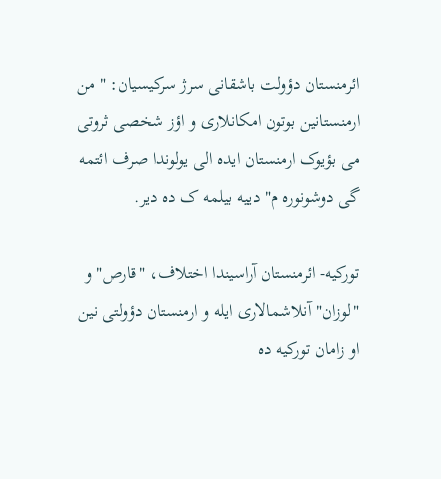ائرمنستان دؤولت باشقانی سرژ سرکیسیان: " من ارمنستانین بوتون امکانلاری و اؤز شخصی ثروتی می بؤیوک ارمنستان ایده الی یولوندا صرف ائتمه گی دوشونوره م" دییه بیلمه ک ده دیر.

تورکیه- ائرمنستان آراسیندا اختلاف، "قارص" و "لوزان" آنلاشمالاری ایله و ارمنستان دؤولتی نین او زامان تورکیه ده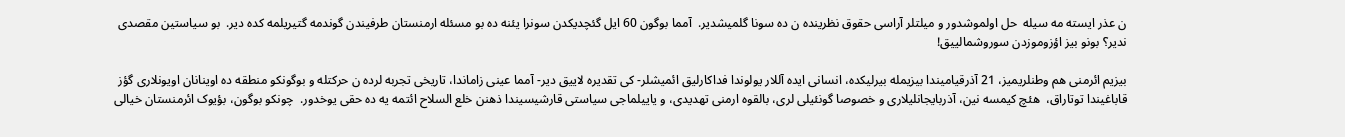ن عذر ایسته مه سیله  حل اولموشدور و میلتلر آراسی حقوق نظرینده ن ده سونا گلمیشدیر.  آمما بوگون 60 ایل گئچدیکدن سونرا یئنه ده بو مسئله ارمنستان طرفیندن گوندمه گتیریلمه کده دیر.  بو سیاستین مقصدی ندیر؟ بونو بیز اؤزوموزدن سوروشمالییق!

بیزیم ائرمنی هم وطنلریمیز، 21 آذرقیامیندا بیزیمله بیرلیکده، انسانی ایده آللار یولوندا فداکارلیق ائمیشلر- کی تقدیره لاییق دیر- آمما عینی زاماندا، تاریخی تجربه لرده ن حرکتله و بوگونکو منطقه ده اوینانان اویونلاری گؤز قاباغیندا توتاراق،  هئچ کیمسه نین، آذربایجانلیلاری و خصوصا گونئیلی لری، بالقوه ارمنی تهدیدی، و یاییلماجی سیاستی قارشیسیندا ذهنن خلع السلاح ائتمه یه ده حقی یوخدور.  چونکو بوگون، بؤیوک ائرمنستان خیالی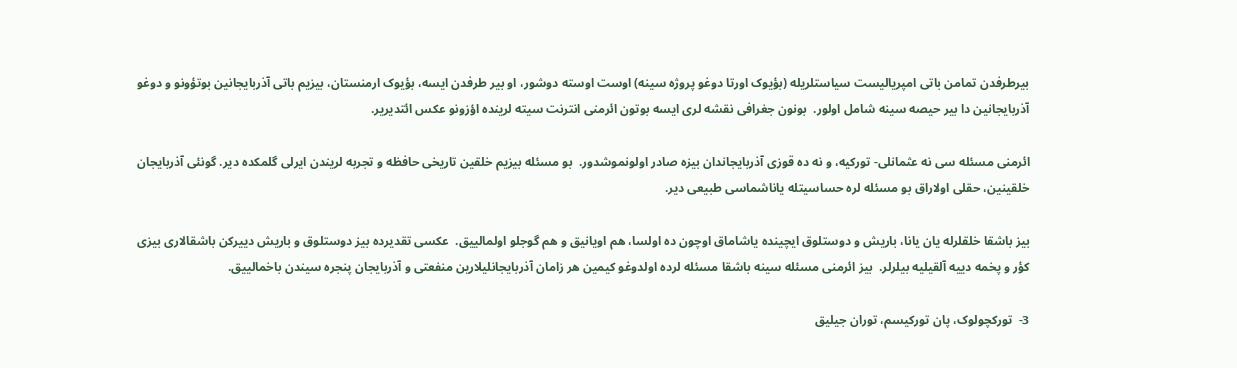بیرطرفدن تمامن باتی امپریالیست سیاستلریله (بؤیوک اورتا دوغو پروژه سینه) اوست اوسته دوشور، او بیر طرفدن ایسه، بؤیوک ارمنستان، بیزیم باتی آذربایجانین بوتؤونو و دوغو آذربایجانین دا بیر حیصه سینه شامل اولور.  بونون جغرافی نقشه لری ایسه بوتون ائرمنی انترنت سیته لرینده اؤزونو عکس ائتدیریر.

ائرمنی مسئله سی نه عثمانلی- تورکیه، و نه ده قوزی آذربایجاندان بیزه صادر اولونموشدور.  بو مسئله بیزیم خلقین تاریخی حافظه و تجربه لریندن ایرلی گلمکده دیر. گونئی آذربایجان خلقینین، حقلی اولاراق بو مسئله لره حساسیتله یاناشماسی طبیعی دیر.

بیز باشقا خلقلرله یان یانا، باریش و دوستلوق ایچینده یاشاماق اوچون ده اولسا، هم اویانیق و هم گوجلو اولمالییق.  عکسی تقدیرده بیز دوستلوق و باریش دییرکن باشقالاری بیزی کؤر و پخمه دییه آلقیلیه بیلرلر.  بیز ائرمنی مسئله سینه باشقا مسئله لرده اولدوغو کیمین هر زامان آذربایجانلیلارین منفعتی و آذربایجان پنجره سیندن باخمالییق.

3-  تورکچولوک، پان تورکیسم، توران جیلیق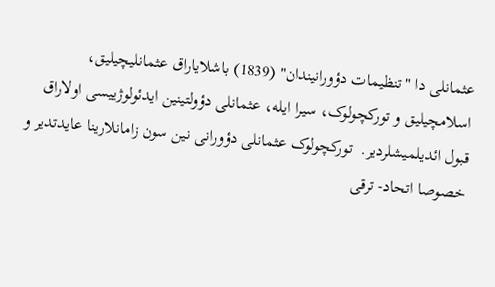عثمانلی دا "تنظیمات دؤورانیندان" (1839) باشلایاراق عثمانلیچیلیق، اسلامچیلیق و تورکچولوک، سیرا ایله، عثمانلی دؤولتینین ایدئولوژییسی اولاراق قبول ائدیلمیشلردیر.  تورکچولوک عثمانلی دؤورانی نین سون زامانلارینا عایدتدیر و خصوصا اتحاد- ترقی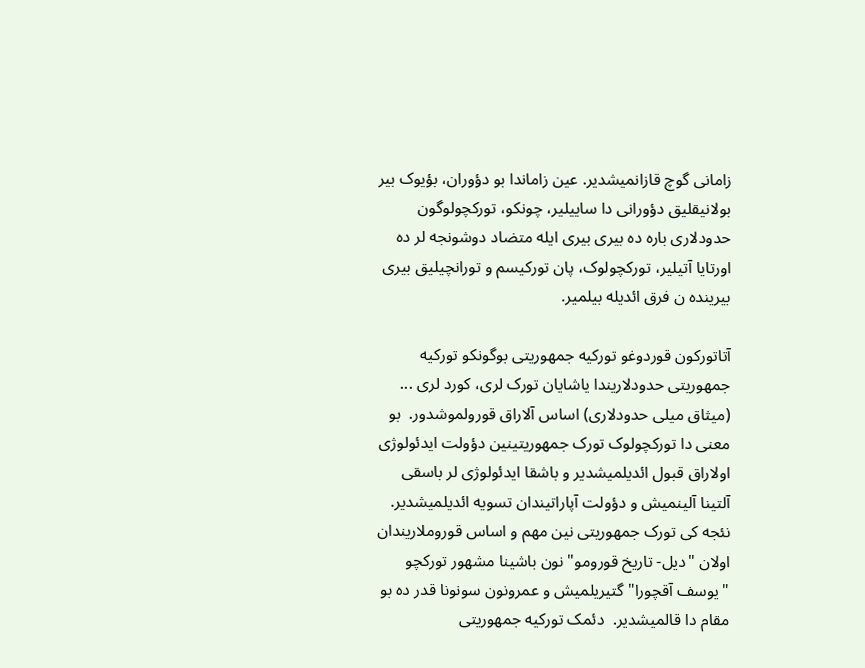زامانی گوچ قازانمیشدیر. عین زاماندا بو دؤوران، بؤیوک بیر بولانیقلیق دؤورانی دا ساییلیر، چونکو، تورکچولوگون حدودلاری باره ده بیری بیری ایله متضاد دوشونجه لر ده اورتایا آتیلیر، تورکچولوک، پان تورکیسم و تورانچیلیق بیری بیرینده ن فرق ائدیله بیلمیر.

آتاتورکون قوردوغو تورکیه جمهوریتی بوگونکو تورکیه جمهوریتی حدودلاریندا یاشایان تورک لری، کورد لری ... (میثاق میلی حدودلاری) اساس آلاراق قورولموشدور.  بو معنی دا تورکچولوک تورک جمهوریتینین دؤولت ایدئولوژی اولاراق قبول ائدیلمیشدیر و باشقا ایدئولوژی لر باسقی آلتینا آلینمیش و دؤولت آپاراتیندان تسویه ائدیلمیشدیر. نئجه کی تورک جمهوریتی نین مهم و اساس قوروملاریندان اولان "دیل- تاریخ قورومو" نون باشینا مشهور تورکچو "یوسف آقچورا" گتیریلمیش و عمرونون سونونا قدر ده بو مقام دا قالمیشدیر.  دئمک تورکیه جمهوریتی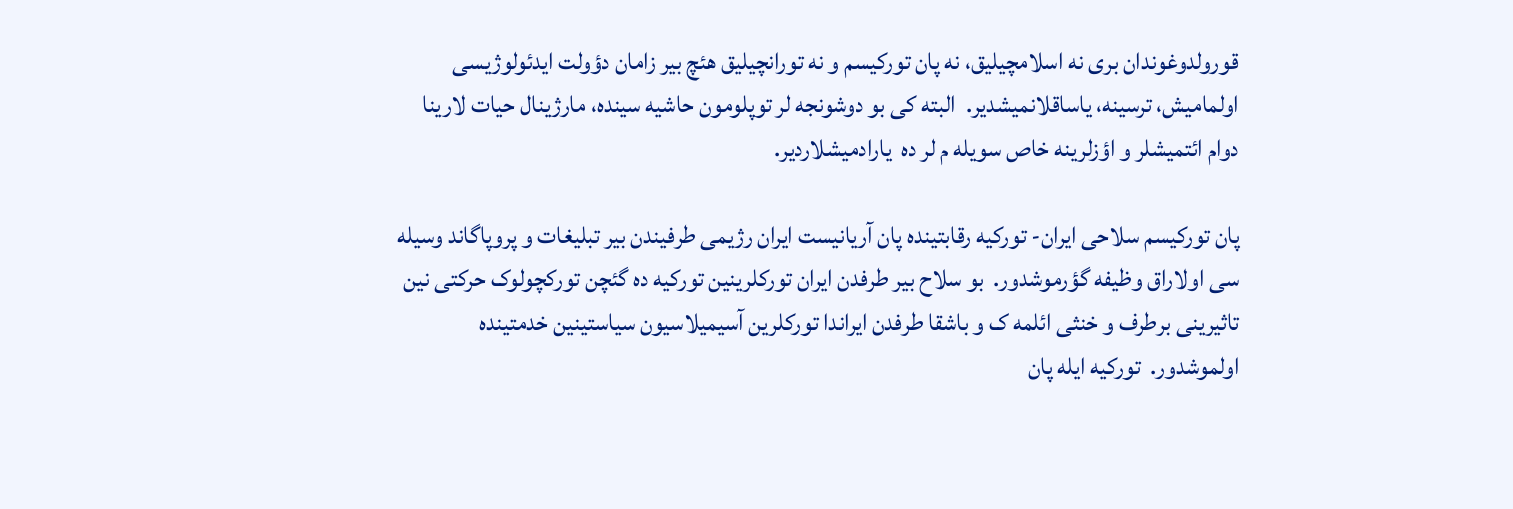قورولدوغوندان بری نه اسلامچیلیق، نه پان تورکیسم و نه تورانچیلیق هئچ بیر زامان دؤولت ایدئولوژیسی اولمامیش، ترسینه، یاساقلانمیشدیر.  البته کی بو دوشونجه لر توپلومون حاشیه سینده، مارژینال حیات لارینا دوام ائتمیشلر و اؤزلرینه خاص سویله م لر ده  یارادمیشلاردیر.

پان تورکیسم سلاحی ایران- تورکیه رقابتینده پان آریانیست ایران رژیمی طرفیندن بیر تبلیغات و پروپاگاند وسیله سی اولاراق وظیفه گؤرموشدور.  بو سلاح بیر طرفدن ایران تورکلرینین تورکیه ده گئچن تورکچولوک حرکتی نین تاثیرینی برطرف و خنثی ائلمه ک و باشقا طرفدن ایراندا تورکلرین آسیمیلاسیون سیاستینین خدمتینده اولموشدور.  تورکیه ایله پان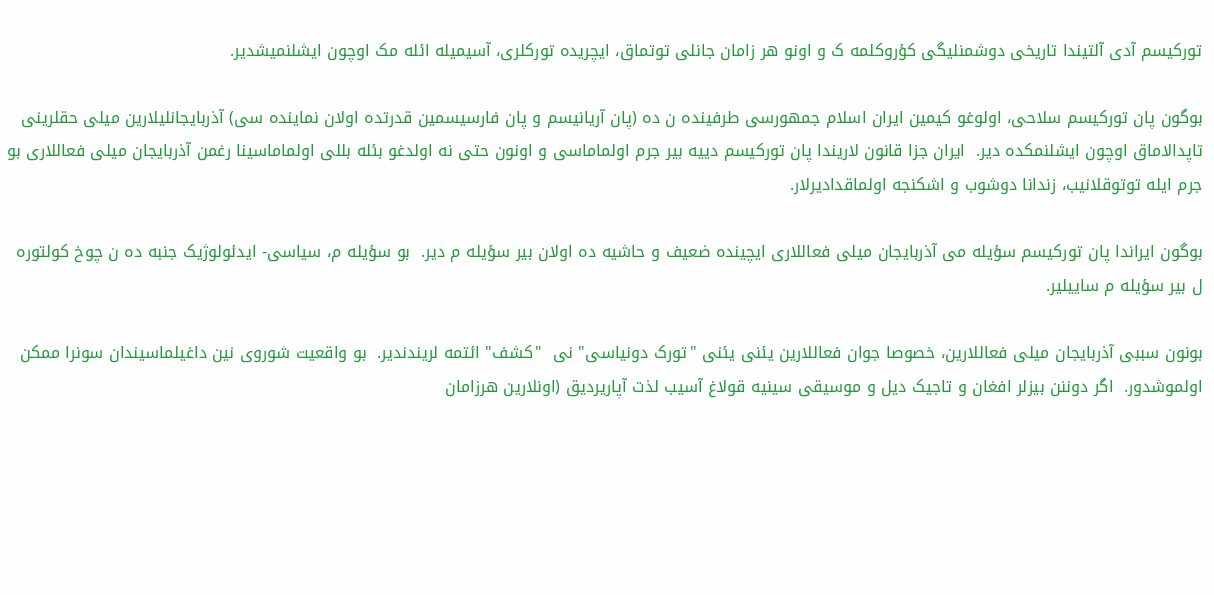تورکیسم آدی آلتیندا تاریخی دوشمنلیگی کؤروکلمه ک و اونو هر زامان جانلی توتماق، ایچریده تورکلری، آسیمیله ائله مک اوچون ایشلنمیشدیر.

بوگون پان تورکیسم سلاحی، اولوغو کیمین ایران اسلام جمهورسی طرفینده ن ده (پان آریانیسم و پان فارسیسمین قدرتده اولان نماینده سی) آذربایجانلیلارین میلی حقلرینی تاپدالاماق اوچون ایشلنمکده دیر.  ایران جزا قانون لاریندا پان تورکیسم دییه بیر جرم اولماماسی و اونون حتی نه اولدغو بئله بللی اولماماسینا رغمن آذربایجان میلی فعاللاری بو جرم ایله توتوقلانیب، زندانا دوشوب و اشکنجه اولماقدادیرلار.

بوگون ایراندا پان تورکیسم سؤیله می آذربایجان میلی فعاللاری ایچینده ضعیف و حاشیه ده اولان بیر سؤیله م دیر.  بو سؤیله م، سیاسی- ایدئولوژیک جنبه ده ن چوخ کولتوره ل بیر سؤیله م ساییلیر.

بونون سببی آذربایجان میلی فعاللارین، خصوصا جوان فعاللارین یئنی یئنی "تورک دونیاسی" نی  "کشف" ائتمه لریندندیر.  بو واقعیت شوروی نین داغیلماسیندان سونرا ممکن اولموشدور.  اگر دوننن بیزلر افغان و تاجیک دیل و موسیقی سینیه قولاغ آسیب لذت آپاریردیق (اونلارین هرزامان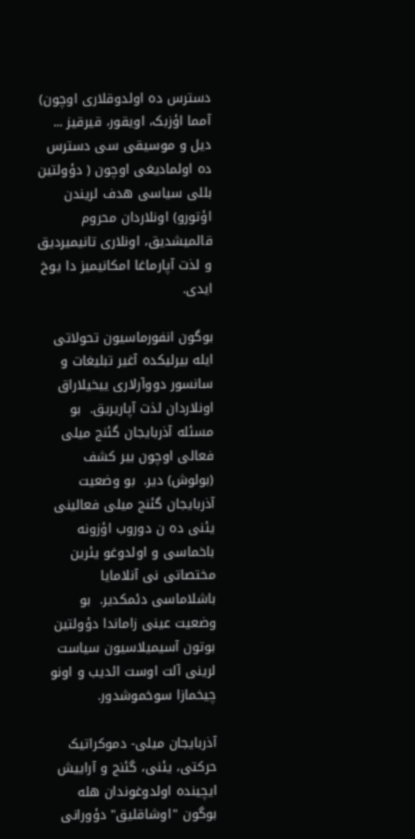دسترس ده اولدوقلاری اوچون) آمما اؤزبک، اویقور، قیرقیز ... دیل و موسیقی سی دسترس ده اولمادیغی اوچون ( دؤولتین بللی سیاسی هدف لریندن اؤتورو) اونلاردان محروم قالمیشدیق، اونلاری تانیمیردیق و لذت آپارماغا امکانیمیز دا یوخ ایدی.

بوگون انفورماسیون تحولاتی ایله بیرلیکده آغیر تبلیغات و سانسور دووآرلاری ییخیلاراق اونلاردان لذت آپاریریق.  بو مسئله آذربایجان گئنج میلی فعالی اوچون بیر کشف (بولوش) دیر.  بو وضعیت آذربایجان گئنج میلی فعالینی یئنی ده ن دوروب اؤزونه باخماسی و اولدوغو یئرین مختصاتی نی آنلامایا باشلاماسی دئمکدیر.  بو وضعیت عینی زاماندا دؤولتین بوتون آسیمیلاسیون سیاست لرینی آلت اوست ائدیب و اونو چیخمازا سوخموشدور.

آذربایجان میلی- دموکراتیک حرکتی، یئنی، گئنج و آراییش ایچینده اولدوغوندان هله بوگون "اوشاقلیق" دؤورانی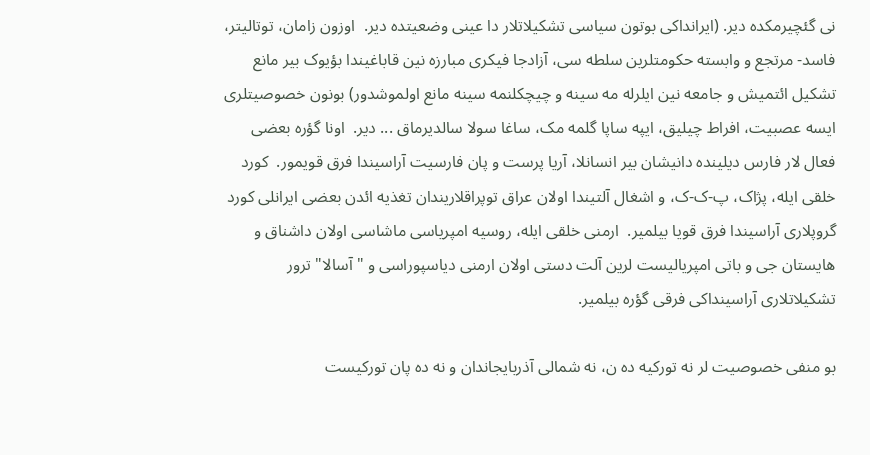نی گئچیرمکده دیر. (ایرانداکی بوتون سیاسی تشکیلاتلار دا عینی وضعیتده دیر.  اوزون زامان، توتالیتر، فاسد- مرتجع و وابسته حکومتلرین سلطه سی، آزادجا فیکری مبارزه نین قاباغیندا بؤیوک بیر مانع تشکیل ائتمیش و جامعه نین ایلرله مه سینه و چیچکلنمه سینه مانع اولموشدور) بونون خصوصیتلری ایسه عصبیت، افراط چیلیق، ایپه ساپا گلمه مک، ساغا سولا سالدیرماق ... دیر.  اونا گؤره بعضی فعال لار فارس دیلینده دانیشان بیر انسانلا، آریا پرست و پان فارسیت آراسیندا فرق قویمور.  کورد خلقی ایله، پژاک، پ-ک-ک، و اشغال آلتیندا اولان عراق توپراقلاریندان تغذیه ائدن بعضی ایرانلی کورد گروپلاری آراسیندا فرق قویا بیلمیر.  ارمنی خلقی ایله، روسیه امپریاسی ماشاسی اولان داشناق و هایستان جی و باتی امپریالیست لرین آلت دستی اولان ارمنی دیاسپوراسی و "آسالا" ترور تشکیلاتلاری آراسینداکی فرقی گؤره بیلمیر.

بو منفی خصوصیت لر نه تورکیه ده ن، نه شمالی آذربایجاندان و نه ده پان تورکیست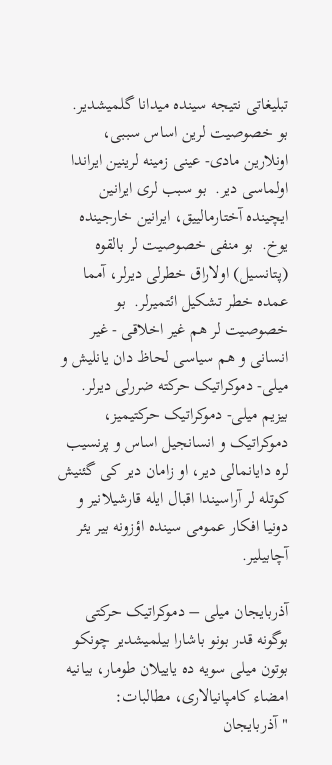تبلیغاتی نتیجه سینده میدانا گلمیشدیر.  بو خصوصیت لرین اساس سببی، اونلارین مادی- عینی زمینه لرینین ایراندا  اولماسی دیر.  بو سبب لری ایرانین ایچینده آختارمالییق، ایرانین خارجینده یوخ.  بو منفی خصوصیت لر بالقوه (پتانسیل) اولاراق خطرلی دیرلر، آمما عمده خطر تشکیل ائتمیرلر.  بو خصوصیت لر هم غیر اخلاقی - غیر انسانی و هم سیاسی لحاظ دان یانلیش و میلی- دموکراتیک حرکته ضررلی دیرلر.  بیزیم میلی- دموکراتیک حرکتیمیز، دموکراتیک و انسانجیل اساس و پرنسیب لره دایانمالی دیر، او زامان دیر کی گئنیش کوتله لر آراسیندا اقبال ایله قارشیلانیر و دونیا افکار عمومی سینده اؤزونه بیر یئر آچابیلیر.

آذربایجان میلی – دموکراتیک حرکتی بوگونه قدر بونو باشارا بیلمیشدیر چونکو بوتون میلی سویه ده یاییلان طومار، بیانیه امضاء کامپانیالاری، مطالبات:  "آذربایجان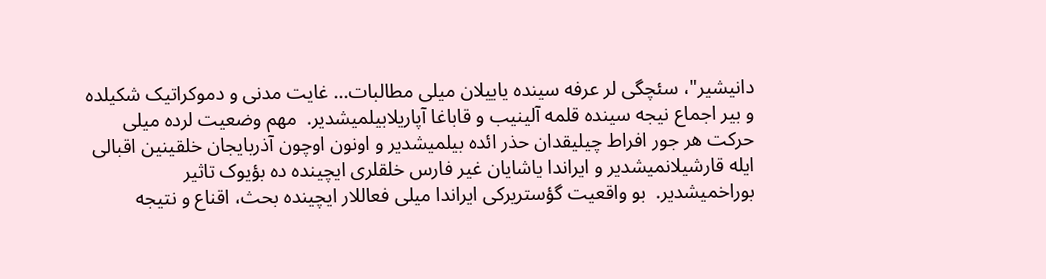دانیشیر"، سئچگی لر عرفه سینده یاییلان میلی مطالبات... غایت مدنی و دموکراتیک شکیلده و بیر اجماع نیجه سینده قلمه آلینیب و قاباغا آپاریلابیلمیشدیر.  مهم وضعیت لرده میلی حرکت هر جور افراط چیلیقدان حذر ائده بیلمیشدیر و اونون اوچون آذربایجان خلقینین اقبالی ایله قارشیلانمیشدیر و ایراندا یاشایان غیر فارس خلقلری ایچینده ده بؤیوک تاثیر بوراخمیشدیر.  بو واقعیت گؤستریرکی ایراندا میلی فعاللار ایچینده بحث، اقناع و نتیجه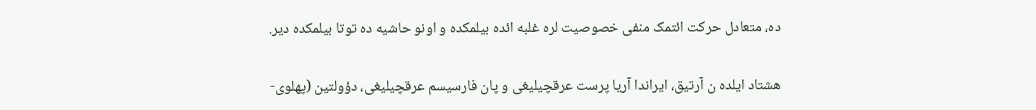ده، متعادل حرکت ائتمک منفی خصوصیت لره غلبه ائده بیلمکده و اونو حاشیه ده توتا بیلمکده دیر.

هشتاد ایلده ن آرتیق، ایراندا آریا پرست عرقچیلیغی و پان فارسیسم عرقچیلیغی، دؤولتین (پهلوی-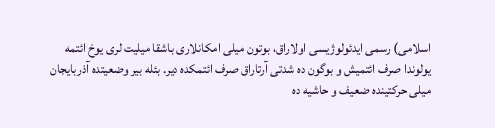اسلامی) رسمی ایدئولوژیسی اولاراق، بوتون میلی امکانلاری باشقا میلیت لری یوخ ائتمه یولوندا صرف ائتمیش و بوگون ده شدتی آرتاراق صرف ائتمکده دیر. بئله بیر وضعیتده آذربایجان میلی حرکتینده ضعیف و حاشیه ده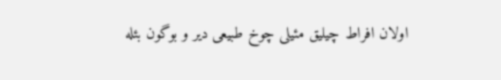اولان افراط چیلیق مئیلی چوخ طبیعی دیر و بوگون بئله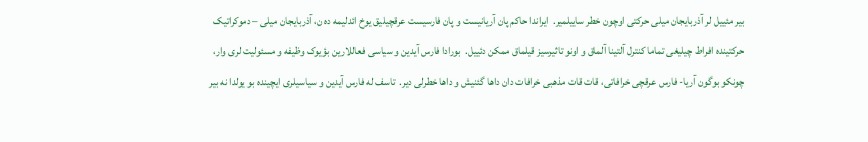بیر مئییل لر آذربایجان میلی حرکتی اوچون خطر ساییلمیر.  ایراندا حاکم پان آریانیست و پان فارسیست عرقچیلیق یوخ ائدلیمه ده ن، آذربایجان میلی – دموکراتیک حرکتینده افراط چیلیغی تماما کنترل آلتینا آلماق و اونو تاثیرسیز قیلماق ممکن دئییل.  بورادا فارس آیدین و سیاسی فعاللارین بؤیوک وظیفه و مسئولیت لری وار، چونکو بوگون آریا- فارس عرقچی خرافاتی، قات قات مذهبی خرافات دان داها گئنیش و داها خطرلی دیر.  تاسف له فارس آیدین و سیاسیلری ایچینده بو یولدا نه بیر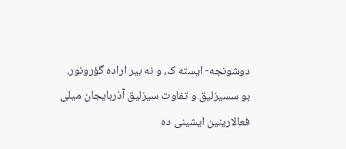دوشونجه- ایسته ک، و نه بیر اراده گؤرونور. بو سسیزلیق و تفاوت سیزلیق آذربایجان میلی فعالارینین ایشینی ده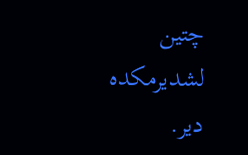چتین لشدیرمکده دیر.